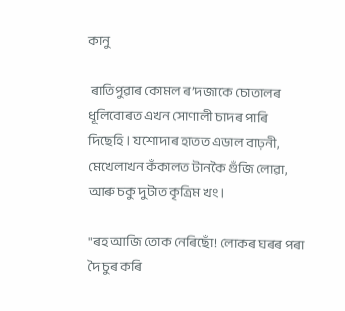কানু

 ৰাতিপুৱাৰ কোমল ৰ’দজাকে চোতালৰ ধূলিবোৰত এখন সোণালী চাদৰ পাৰি দিছেহি। যশোদাৰ হাতত এডাল বাঢ়নী, মেখেলাখন কঁকালত টানকৈ গুঁজি লোৱা, আৰু চকু দুটাত কৃত্ৰিম খং।

"ৰহ আজি তোক নেৰিছোঁ! লোকৰ ঘৰৰ পৰা দৈ চুৰ কৰি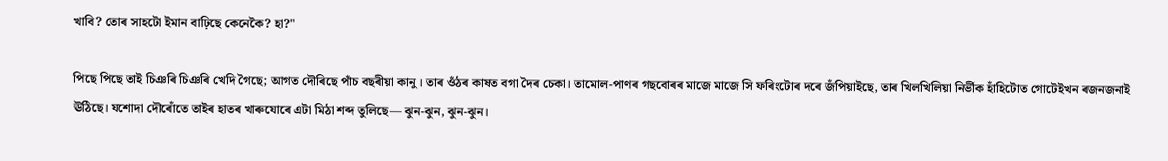খাবি? তোৰ সাহটো ইমান বাঢ়িছে কেনেকৈ? হা?"

পিছে পিছে তাই চিঞৰি চিঞৰি খেদি গৈছে; আগত দৌৰিছে পাঁচ বছৰীয়া কানু। তাৰ ওঁঠৰ কাষত বগা দৈৰ চেকা। তামোল-পাণৰ গছবোৰৰ মাজে মাজে সি ফৰিংটোৰ দৰে জঁপিয়াইছে, তাৰ খিলখিলিয়া নিৰ্ভীক হাঁহিটোত গোটেইখন ৰজনজনাই ঊঠিছে। যশোদা দৌৰোঁতে তাইৰ হাতৰ খাৰুযোৰে এটা মিঠা শব্দ তুলিছে— ঝুন-ঝুন, ঝুন-ঝুন।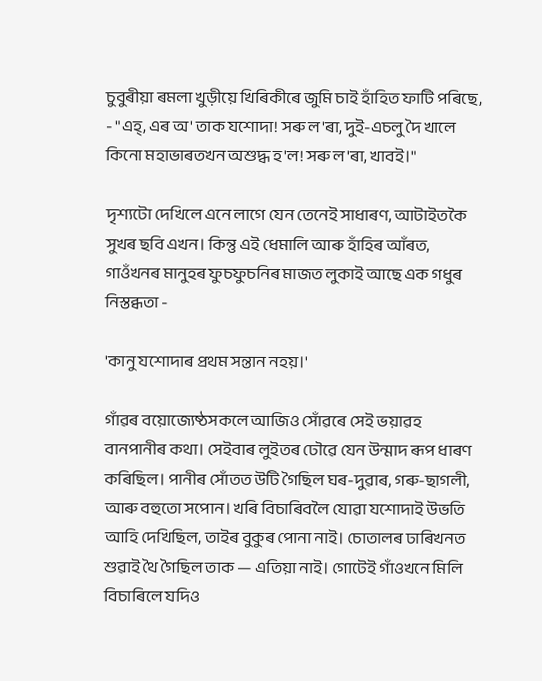চুবুৰীয়া ৰমলা খুড়ীয়ে খিৰিকীৰে জুমি চাই হাঁহিত ফাটি পৰিছে, - "এহ্, এৰ অ' তাক যশোদা! সৰু ল'ৰা, দুই-এচলু দৈ খালে কিনো মহাভাৰতখন অশুদ্ধ হ'ল! সৰু ল'ৰা, খাবই।"

দৃশ্যটো দেখিলে এনে লাগে যেন তেনেই সাধাৰণ, আটাইতকৈ সুখৰ ছবি এখন। কিন্তু এই ধেমালি আৰু হাঁহিৰ আঁৰত, গাওঁখনৰ মানুহৰ ফুচফুচনিৰ মাজত লুকাই আছে এক গধুৰ নিস্তব্ধতা -

'কানু যশোদাৰ প্ৰথম সন্তান নহয়।'

গাঁৱৰ বয়োজ্যেষ্ঠসকলে আজিও সোঁৱৰে সেই ভয়াৱহ বানপানীৰ কথা। সেইবাৰ লুইতৰ ঢৌৱে যেন উন্মাদ ৰূপ ধাৰণ কৰিছিল। পানীৰ সোঁতত উটি গৈছিল ঘৰ-দুৱাৰ, গৰু-ছাগলী, আৰু বহুতো সপোন। খৰি বিচাৰিবলৈ যোৱা যশোদাই উভতি আহি দেখিছিল, তাইৰ বুকুৰ পোনা নাই। চোতালৰ ঢাৰিখনত শুৱাই থৈ গৈছিল তাক — এতিয়া নাই। গোটেই গাঁওখনে মিলি বিচাৰিলে যদিও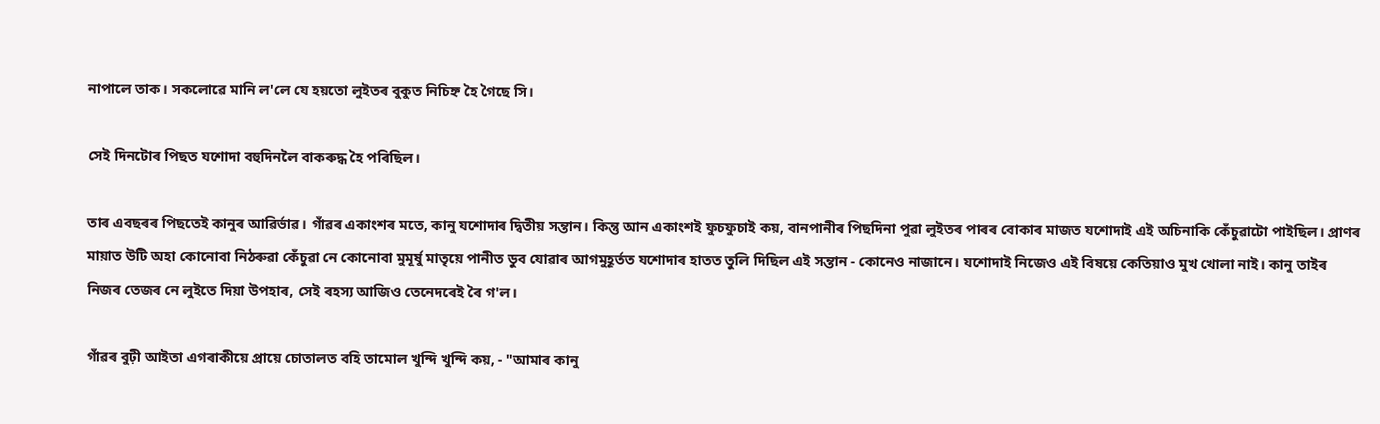নাপালে তাক। সকলোৱে মানি ল'লে যে হয়তো লুইতৰ বুকুত নিচিহ্ন হৈ গৈছে সি।

সেই দিনটোৰ পিছত যশোদা বহুদিনলৈ বাকৰুদ্ধ হৈ পৰিছিল।

তাৰ এবছৰৰ পিছতেই কানুৰ আৱিৰ্ভাৱ। গাঁৱৰ একাংশৰ মতে, কানু যশোদাৰ দ্বিতীয় সন্তান। কিন্তু আন একাংশই ফুচফুচাই কয়, বানপানীৰ পিছদিনা পুৱা লুইতৰ পাৰৰ বোকাৰ মাজত যশোদাই এই অচিনাকি কেঁচুৱাটো পাইছিল। প্ৰাণৰ মায়াত উটি অহা কোনোবা নিঠৰুৱা কেঁচুৱা নে কোনোবা মুমূৰ্ষু মাতৃয়ে পানীত ডুব যোৱাৰ আগমুহূৰ্তত যশোদাৰ হাতত তুলি দিছিল এই সন্তান - কোনেও নাজানে। যশোদাই নিজেও এই বিষয়ে কেতিয়াও মুখ খোলা নাই। কানু তাইৰ নিজৰ তেজৰ নে লুইতে দিয়া উপহাৰ, সেই ৰহস্য আজিও তেনেদৰেই ৰৈ গ'ল।

গাঁৱৰ বুঢ়ী আইতা এগৰাকীয়ে প্ৰায়ে চোতালত বহি তামোল খুন্দি খুন্দি কয়, - "আমাৰ কানু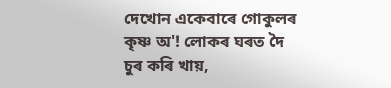দেখোন একেবাৰে গোকুলৰ কৃষ্ণ অ'! লোকৰ ঘৰত দৈ চুৰ কৰি খায়,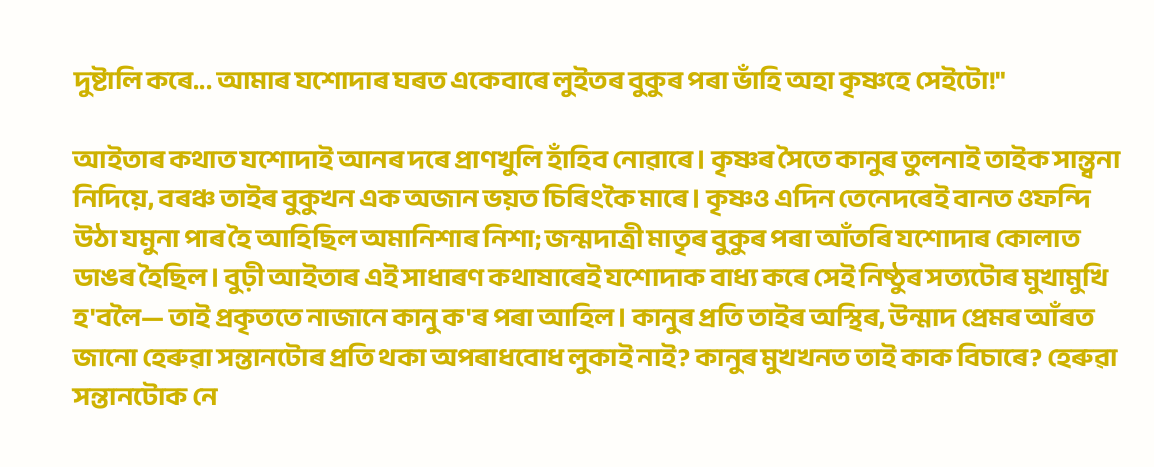দুষ্টালি কৰে... আমাৰ যশোদাৰ ঘৰত একেবাৰে লুইতৰ বুকুৰ পৰা ভাঁহি অহা কৃষ্ণহে সেইটো!"

আইতাৰ কথাত যশোদাই আনৰ দৰে প্ৰাণখুলি হাঁহিব নোৱাৰে। কৃষ্ণৰ সৈতে কানুৰ তুলনাই তাইক সান্ত্বনা নিদিয়ে, বৰঞ্চ তাইৰ বুকুখন এক অজান ভয়ত চিৰিংকৈ মাৰে। কৃষ্ণও এদিন তেনেদৰেই বানত ওফন্দি উঠা যমুনা পাৰ হৈ আহিছিল অমানিশাৰ নিশা; জন্মদাত্ৰী মাতৃৰ বুকুৰ পৰা আঁতৰি যশোদাৰ কোলাত ডাঙৰ হৈছিল। বুঢ়ী আইতাৰ এই সাধাৰণ কথাষাৰেই যশোদাক বাধ্য কৰে সেই নিষ্ঠুৰ সত্যটোৰ মুখামুখি হ'বলৈ— তাই প্ৰকৃততে নাজানে কানু ক'ৰ পৰা আহিল। কানুৰ প্ৰতি তাইৰ অস্থিৰ, উন্মাদ প্ৰেমৰ আঁৰত জানো হেৰুৱা সন্তানটোৰ প্ৰতি থকা অপৰাধবোধ লুকাই নাই? কানুৰ মুখখনত তাই কাক বিচাৰে? হেৰুৱা সন্তানটোক নে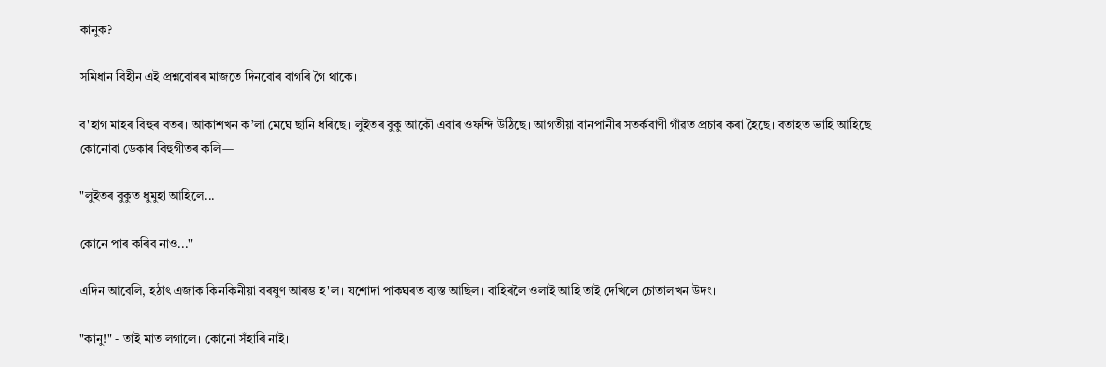কানুক?

সমিধান বিহীন এই প্ৰশ্নবোৰৰ মাজতে দিনবোৰ বাগৰি গৈ থাকে।

ব'হাগ মাহৰ বিহুৰ বতৰ। আকাশখন ক’লা মেঘে ছানি ধৰিছে। লুইতৰ বুকু আকৌ এবাৰ ওফন্দি উঠিছে। আগতীয়া বানপানীৰ সতৰ্কবাণী গাঁৱত প্ৰচাৰ কৰা হৈছে। বতাহত ভাহি আহিছে কোনোবা ডেকাৰ বিহুগীতৰ কলি—

"লুইতৰ বুকুত ধুমুহা আহিলে...

কোনে পাৰ কৰিব নাও..."

এদিন আবেলি, হঠাৎ এজাক কিনকিনীয়া বৰষুণ আৰম্ভ হ'ল। যশোদা পাকঘৰত ব্যস্ত আছিল। বাহিৰলৈ ওলাই আহি তাই দেখিলে চোতালখন উদং।

"কানু!" - তাই মাত লগালে। কোনো সঁহাৰি নাই।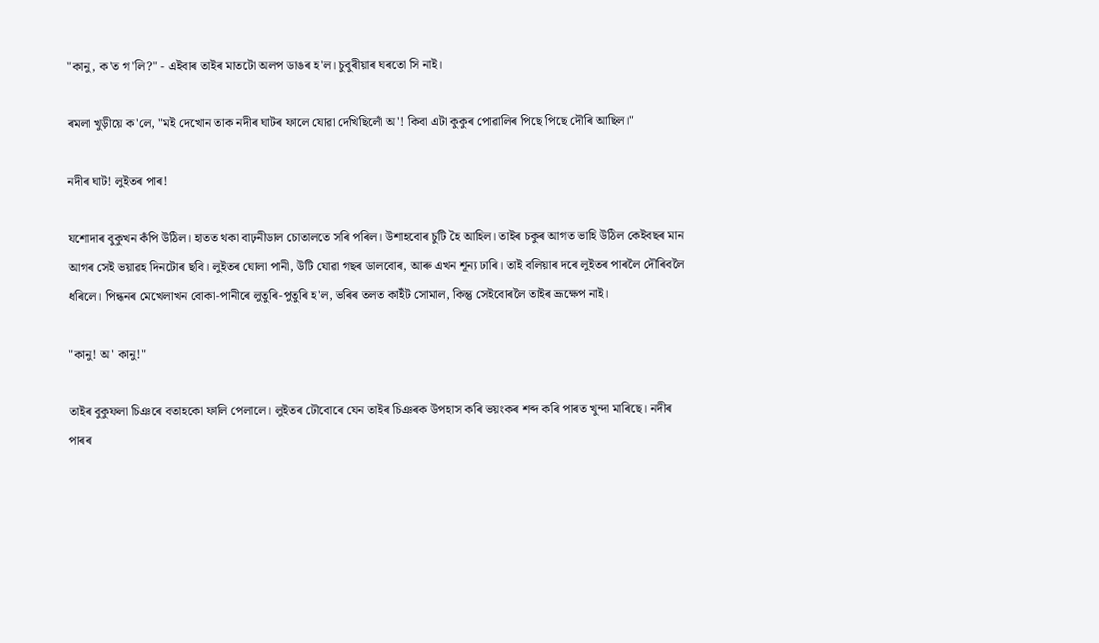"কানু, ক'ত গ'লি?" - এইবাৰ তাইৰ মাতটো অলপ ডাঙৰ হ'ল। চুবুৰীয়াৰ ঘৰতো সি নাই।

ৰমলা খুড়ীয়ে ক'লে, "মই দেখোন তাক নদীৰ ঘাটৰ ফালে যোৱা দেখিছিলোঁ অ'! কিবা এটা কুকুৰ পোৱালিৰ পিছে পিছে দৌৰি আছিল।"

নদীৰ ঘাট! লুইতৰ পাৰ!

যশোদাৰ বুকুখন কঁপি উঠিল। হাতত থকা বাঢ়নীডাল চোতালতে সৰি পৰিল। উশাহবোৰ চুটি হৈ আহিল। তাইৰ চকুৰ আগত ভাহি উঠিল কেইবছৰ মান আগৰ সেই ভয়াৱহ দিনটোৰ ছবি। লুইতৰ ঘোলা পানী, উটি যোৱা গছৰ ডালবোৰ, আৰু এখন শূন্য ঢাৰি। তাই বলিয়াৰ দৰে লুইতৰ পাৰলৈ দৌৰিবলৈ ধৰিলে। পিন্ধনৰ মেখেলাখন বোকা-পানীৰে লুতুৰি-পুতুৰি হ'ল, ভৰিৰ তলত কাইঁট সোমাল, কিন্তু সেইবোৰলৈ তাইৰ ভ্ৰূক্ষেপ নাই।

"কানু! অ' কানু!"

তাইৰ বুকুফলা চিঞৰে বতাহকো ফালি পেলালে। লুইতৰ ঢৌবোৰে যেন তাইৰ চিঞৰক উপহাস কৰি ভয়ংকৰ শব্দ কৰি পাৰত খুন্দা মাৰিছে। নদীৰ পাৰৰ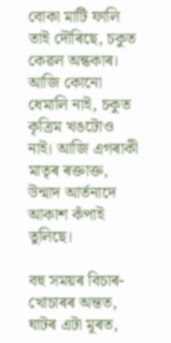বোকা মাটি ফালি তাই দৌৰিছে, চকুত কেৱল অন্ধকাৰ। আজি কোনো ধেমালি নাই, চকুত কৃত্ৰিম খঙটোও নাই। আজি এগৰাকী মাতৃৰ ৰক্তাক্ত, উন্মাদ আৰ্তনাদে আকাশ কঁপাই তুলিছে।

বহু সময়ৰ বিচাৰ-খোচাৰৰ অন্তত, ঘাটৰ এটা মূৰত,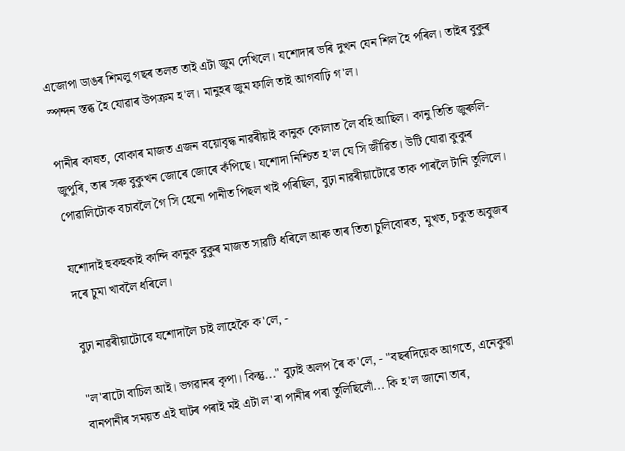এজোপা ডাঙৰ শিমলু গছৰ তলত তাই এটা জুম দেখিলে। যশোদাৰ ভৰি দুখন যেন শিল হৈ পৰিল। তাইৰ বুকুৰ স্পন্দন স্তব্ধ হৈ যোৱাৰ উপক্ৰম হ'ল। মানুহৰ জুম ফালি তাই আগবাঢ়ি গ'ল।

পানীৰ কাষত, বোকাৰ মাজত এজন বয়োবৃদ্ধ নাৱৰীয়াই কানুক কোলাত লৈ বহি আছিল। কানু তিতি জুৰুলি-জুপুৰি, তাৰ সৰু বুকুখন জোৰে জোৰে কঁপিছে। যশোদা নিশ্চিত হ'ল যে সি জীৱিত। উটি যোৱা কুকুৰ পোৱালিটোক বচাবলৈ গৈ সি হেনো পানীত পিছল খাই পৰিছিল, বুঢ়া নাৱৰীয়াটোৱে তাক পাৰলৈ টানি তুলিলে।

যশোদাই হুকহুকাই কান্দি কানুক বুকুৰ মাজত সাৱটি ধৰিলে আৰু তাৰ তিতা চুলিবোৰত, মুখত, চকুত অবুজৰ দৰে চুমা খাবলৈ ধৰিলে।

বুঢ়া নাৱৰীয়াটোৱে যশোদালৈ চাই লাহেকৈ ক'লে, -

"ল'ৰাটো বাচিল আই। ভগৱানৰ কৃপা। কিন্তু..." বুঢ়াই অলপ ৰৈ ক'লে, - "বছৰদিয়েক আগতে, এনেকুৱা বানপানীৰ সময়ত এই ঘাটৰ পৰাই মই এটা ল'ৰা পানীৰ পৰা তুলিছিলোঁ... কি হ'ল জানো তাৰ,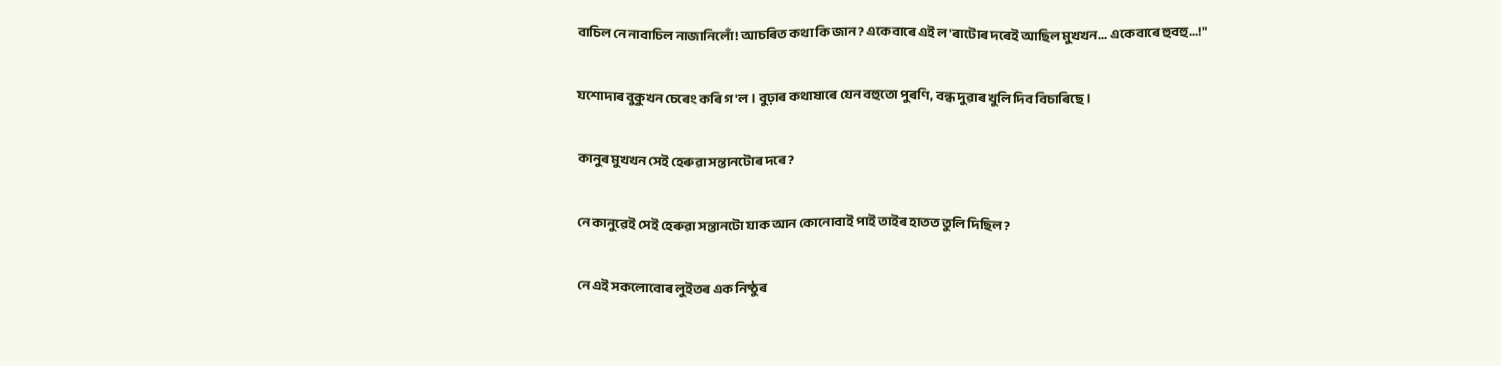বাচিল নে নাবাচিল নাজানিলোঁ! আচৰিত কথা কি জান? একেবাৰে এই ল'ৰাটোৰ দৰেই আছিল মুখখন... একেবাৰে হুবহু...!"

যশোদাৰ বুকুখন চেৰেং কৰি গ'ল। বুঢ়াৰ কথাষাৰে যেন বহুতো পুৰণি, বন্ধ দুৱাৰ খুলি দিব বিচাৰিছে।

কানুৰ মুখখন সেই হেৰুৱা সন্তানটোৰ দৰে?

নে কানুৱেই সেই হেৰুৱা সন্তানটো যাক আন কোনোবাই পাই তাইৰ হাতত তুলি দিছিল?

নে এই সকলোবোৰ লুইতৰ এক নিষ্ঠুৰ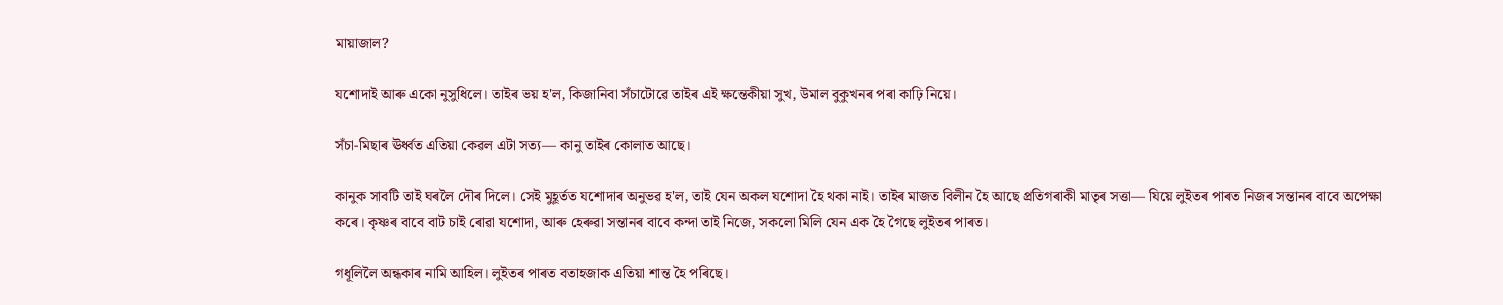মায়াজাল?

যশোদাই আৰু একো নুসুধিলে। তাইৰ ভয় হ'ল, কিজানিবা সঁচাটোৱে তাইৰ এই ক্ষন্তেকীয়া সুখ, উমাল বুকুখনৰ পৰা কাঢ়ি নিয়ে।

সঁচা-মিছাৰ ঊৰ্ধ্বত এতিয়া কেৱল এটা সত্য— কানু তাইৰ কোলাত আছে।

কানুক সাবটি তাই ঘৰলৈ দৌৰ দিলে। সেই মুহূৰ্তত যশোদাৰ অনুভৱ হ'ল, তাই যেন অকল যশোদা হৈ থকা নাই। তাইৰ মাজত বিলীন হৈ আছে প্ৰতিগৰাকী মাতৃৰ সত্তা— যিয়ে লুইতৰ পাৰত নিজৰ সন্তানৰ বাবে অপেক্ষা কৰে। কৃষ্ণৰ বাবে বাট চাই ৰোৱা যশোদা, আৰু হেৰুৱা সন্তানৰ বাবে কন্দা তাই নিজে, সকলো মিলি যেন এক হৈ গৈছে লুইতৰ পাৰত।

গধূলিলৈ অন্ধকাৰ নামি আহিল। লুইতৰ পাৰত বতাহজাক এতিয়া শান্ত হৈ পৰিছে।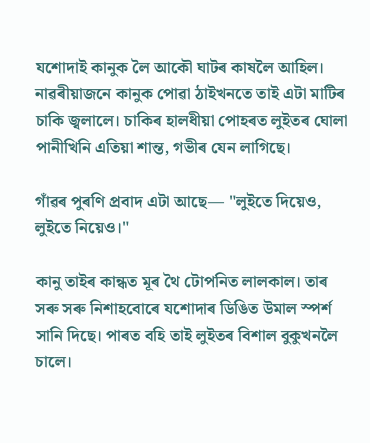যশোদাই কানুক লৈ আকৌ ঘাটৰ কাষলৈ আহিল। নাৱৰীয়াজনে কানুক পোৱা ঠাইখনতে তাই এটা মাটিৰ চাকি জ্বলালে। চাকিৰ হালধীয়া পোহৰত লুইতৰ ঘোলা পানীখিনি এতিয়া শান্ত, গভীৰ যেন লাগিছে।

গাঁৱৰ পুৰণি প্ৰবাদ এটা আছে— "লুইতে দিয়েও, লুইতে নিয়েও।"

কানু তাইৰ কান্ধত মূৰ থৈ টোপনিত লালকাল। তাৰ সৰু সৰু নিশাহবোৰে যশোদাৰ ডিঙিত উমাল স্পৰ্শ সানি দিছে। পাৰত বহি তাই লুইতৰ বিশাল বুকুখনলৈ চালে।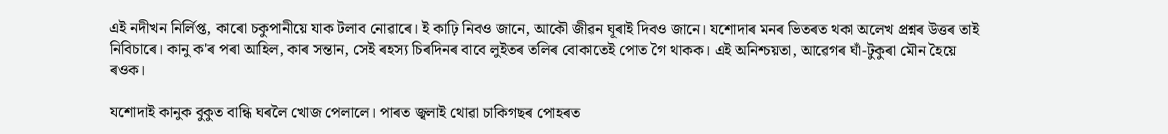এই নদীখন নিৰ্লিপ্ত, কাৰো চকুপানীয়ে যাক টলাব নোৱাৰে। ই কাঢ়ি নিবও জানে, আকৌ জীৱন ঘূৰাই দিবও জানে। যশোদাৰ মনৰ ভিতৰত থকা অলেখ প্ৰশ্নৰ উত্তৰ তাই নিবিচাৰে। কানু ক'ৰ পৰা আহিল, কাৰ সন্তান, সেই ৰহস্য চিৰদিনৰ বাবে লুইতৰ তলিৰ বোকাতেই পোত গৈ থাকক। এই অনিশ্চয়তা, আৱেগৰ ঘাঁ-টুকুৰা মৌন হৈয়ে ৰওক।

যশোদাই কানুক বুকুত বান্ধি ঘৰলৈ খোজ পেলালে। পাৰত জ্বলাই থোৱা চাকিগছৰ পোহৰত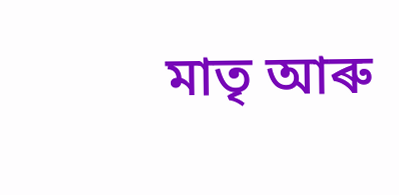মাতৃ আৰু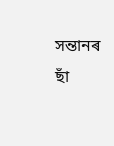সন্তানৰ ছাঁ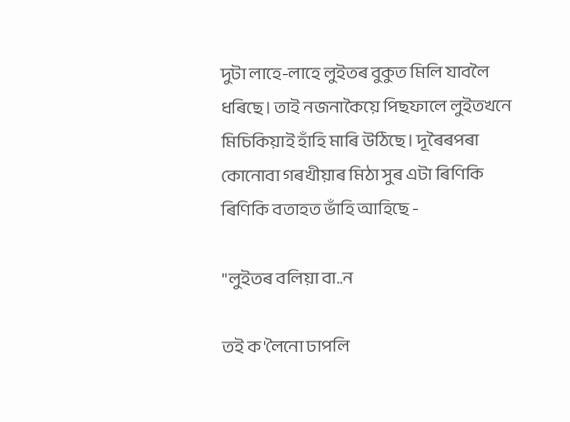দুটা লাহে-লাহে লুইতৰ বুকুত মিলি যাবলৈ ধৰিছে। তাই নজনাকৈয়ে পিছফালে লুইতখনে মিচিকিয়াই হাঁহি মাৰি উঠিছে। দূৰৈৰপৰা কোনোবা গৰখীয়াৰ মিঠা সুৰ এটা ৰিণিকি ৰিণিকি বতাহত ভাঁহি আহিছে -

"লুইতৰ বলিয়া বা..ন

তই ক'লৈনো ঢাপলি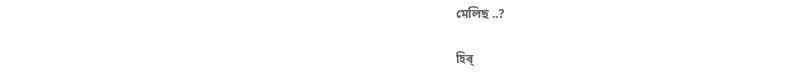মেলিছ ..?

হিৰ্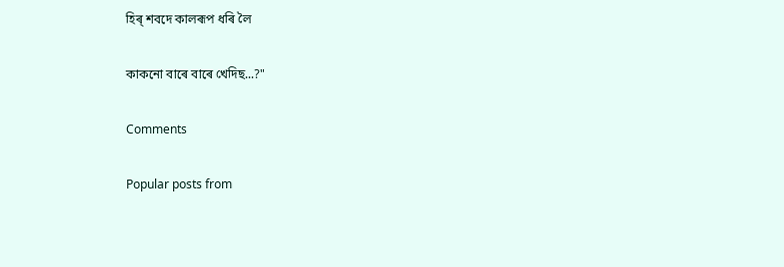হিৰ্ শবদে কালৰূপ ধৰি লৈ

কাকনো বাৰে বাৰে খেদিছ...?"

Comments

Popular posts from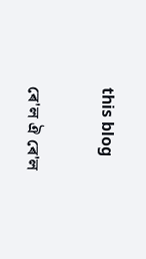this blog

ৰে'ল ঐ ৰে'ল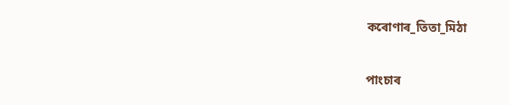কৰোণাৰ_তিতা_মিঠা

পাংচাৰ